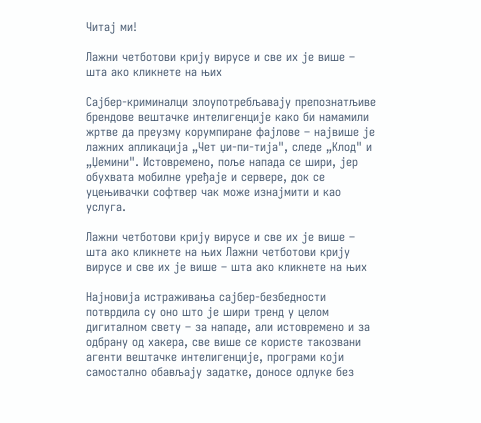Читај ми!

Лажни четботови крију вирусе и све их је више – шта ако кликнете на њих

Сајбер-криминалци злоупотребљавају препознатљиве брендове вештачке интелигенције како би намамили жртве да преузму корумпиране фајлове – највише је лажних апликација „Чет џи-пи-тија", следе „Клод" и „Џемини". Истовремено, поље напада се шири, јер обухвата мобилне уређаје и сервере, док се уцењивачки софтвер чак може изнајмити и као услуга.

Лажни четботови крију вирусе и све их је више – шта ако кликнете на њих Лажни четботови крију вирусе и све их је више – шта ако кликнете на њих

Најновија истраживања сајбер-безбедности потврдила су оно што је шири тренд у целом дигиталном свету – за нападе, али истовремено и за одбрану од хакера, све више се користе такозвани агенти вештачке интелигенције, програми који самостално обављају задатке, доносе одлуке без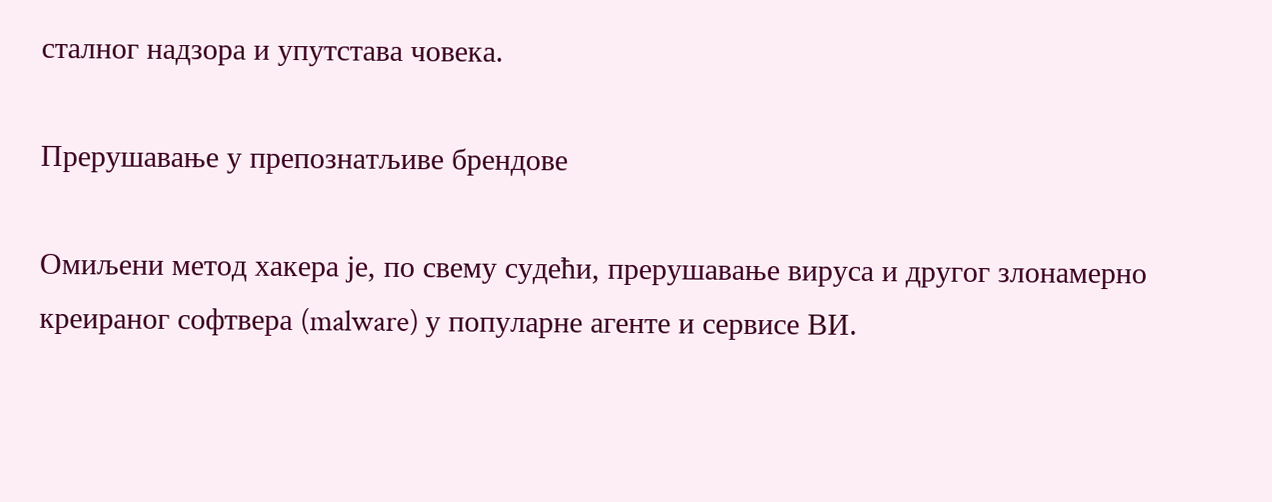сталног надзора и упутстава човека.

Прерушавање у препознатљиве брендове

Омиљени метод хакера је, по свему судећи, прерушавање вируса и другог злонамерно креираног софтвера (malware) у популарне агенте и сервисе ВИ.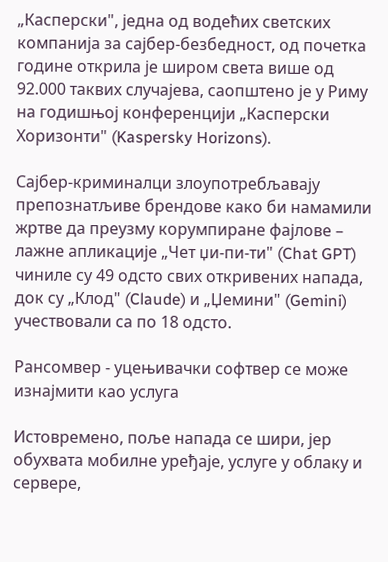„Касперски", једна од водећих светских компанија за сајбер-безбедност, од почетка године открила је широм света више од 92.000 таквих случајева, саопштено је у Риму на годишњој конференцији „Касперски Хоризонти" (Kaspersky Horizons).

Сајбер-криминалци злоупотребљавају препознатљиве брендове како би намамили жртве да преузму корумпиране фајлове – лажне апликације „Чет џи-пи-ти" (Chat GPT) чиниле су 49 одсто свих откривених напада, док су „Клод" (Claude) и „Џемини" (Gemini) учествовали са по 18 одсто.

Рансомвер - уцењивачки софтвер се може изнајмити као услуга

Истовремено, поље напада се шири, јер обухвата мобилне уређаје, услуге у облаку и сервере,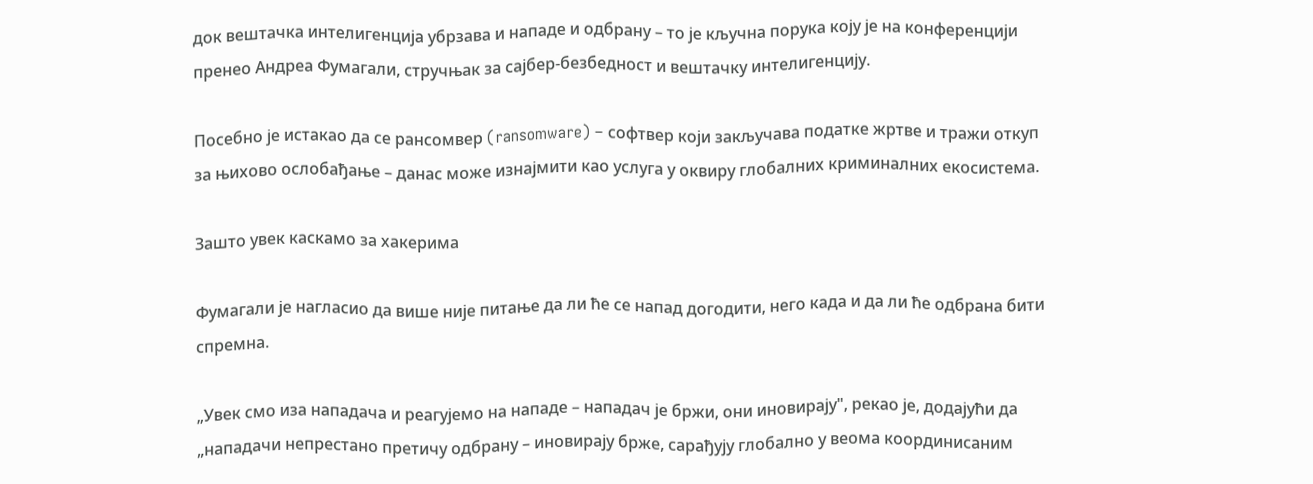док вештачка интелигенција убрзава и нападе и одбрану – то је кључна порука коју је на конференцији пренео Андреа Фумагали, стручњак за сајбер-безбедност и вештачку интелигенцију.

Посебно је истакао да се рансомвер (ransomware) – софтвер који закључава податке жртве и тражи откуп за њихово ослобађање – данас може изнајмити као услуга у оквиру глобалних криминалних екосистема.

Зашто увек каскамо за хакерима

Фумагали је нагласио да више није питање да ли ће се напад догодити, него када и да ли ће одбрана бити спремна.

„Увек смо иза нападача и реагујемо на нападе – нападач је бржи, они иновирају", рекао је, додајући да „нападачи непрестано претичу одбрану – иновирају брже, сарађују глобално у веома координисаним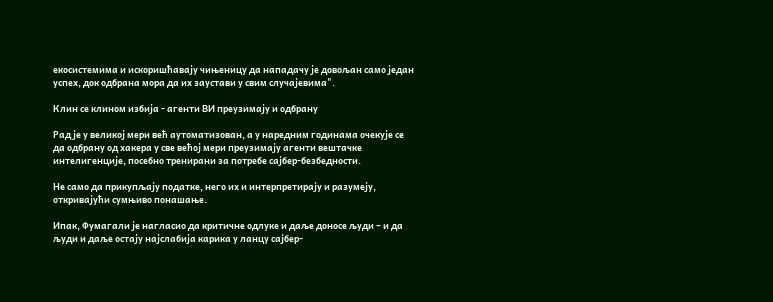екосистемима и искоришћавају чињеницу да нападачу је довољан само један успех, док одбрана мора да их заустави у свим случајевима".

Клин се клином избија - агенти ВИ преузимају и одбрану

Рад је у великој мери већ аутоматизован, а у наредним годинама очекује се да одбрану од хакера у све већој мери преузимају агенти вештачке интелигенције, посебно тренирани за потребе сајбер-безбедности.

Не само да прикупљају податке, него их и интерпретирају и разумеју, откривајући сумњиво понашање.

Ипак, Фумагали је нагласио да критичне одлуке и даље доносе људи – и да људи и даље остају најслабија карика у ланцу сајбер-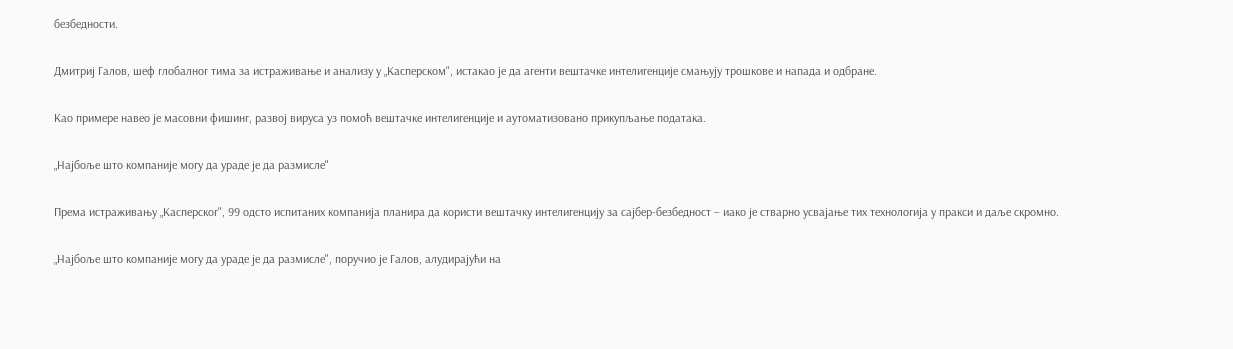безбедности.

Дмитриј Галов, шеф глобалног тима за истраживање и анализу у „Касперском", истакао је да агенти вештачке интелигенције смањују трошкове и напада и одбране.

Као примере навео је масовни фишинг, развој вируса уз помоћ вештачке интелигенције и аутоматизовано прикупљање података.

„Најбоље што компаније могу да ураде је да размисле"

Према истраживању „Касперског", 99 одсто испитаних компанија планира да користи вештачку интелигенцију за сајбер-безбедност – иако је стварно усвајање тих технологија у пракси и даље скромно.

„Најбоље што компаније могу да ураде је да размисле", поручио је Галов, алудирајући на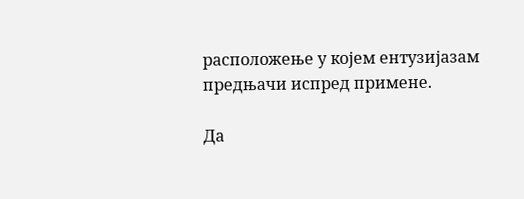расположење у којем ентузијазам предњачи испред примене.

Да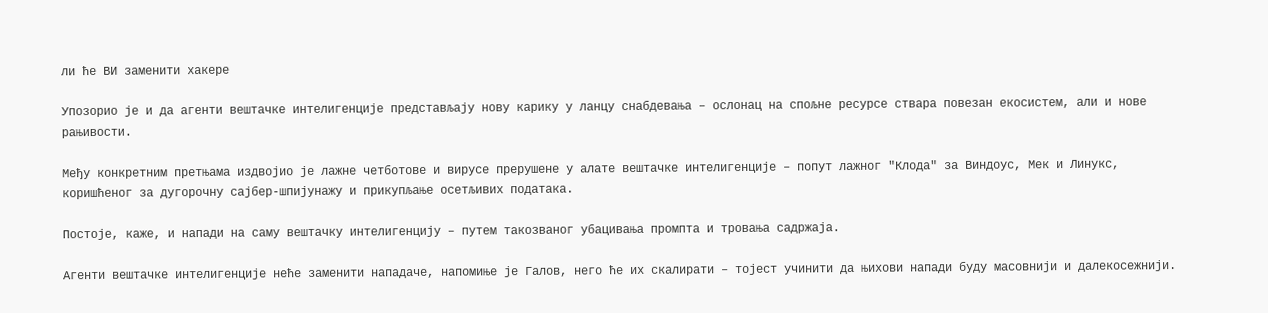ли ће ВИ заменити хакере

Упозорио је и да агенти вештачке интелигенције представљају нову карику у ланцу снабдевања – ослонац на спољне ресурсе ствара повезан екосистем, али и нове рањивости.

Међу конкретним претњама издвојио је лажне четботове и вирусе прерушене у алате вештачке интелигенције – попут лажног "Клода" за Виндоус, Мек и Линукс, коришћеног за дугорочну сајбер-шпијунажу и прикупљање осетљивих података.

Постоје, каже, и напади на саму вештачку интелигенцију – путем такозваног убацивања промпта и тровања садржаја.

Агенти вештачке интелигенције неће заменити нападаче, напомиње је Галов, него ће их скалирати – тојест учинити да њихови напади буду масовнији и далекосежнији.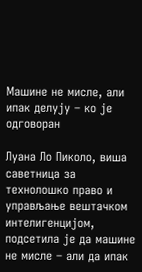Машине не мисле, али ипак делују – ко је одговоран

Луана Ло Пиколо, виша саветница за технолошко право и управљање вештачком интелигенцијом, подсетила је да машине не мисле – али да ипак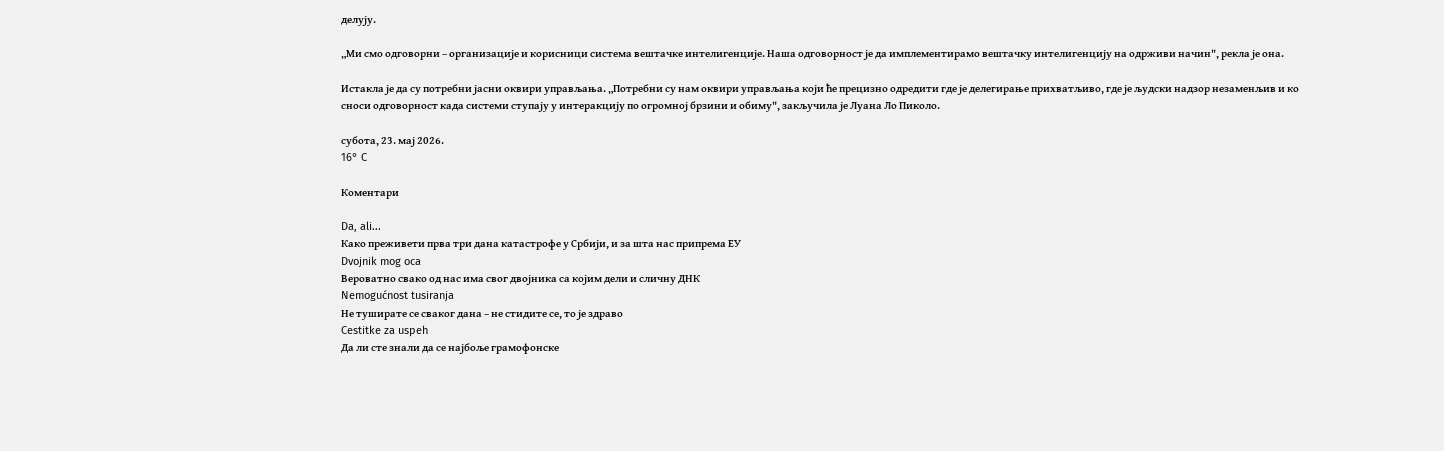делују.

„Ми смо одговорни – организације и корисници система вештачке интелигенције. Наша одговорност је да имплементирамо вештачку интелигенцију на одрживи начин", рекла је она.

Истакла је да су потребни јасни оквири управљања. „Потребни су нам оквири управљања који ће прецизно одредити где је делегирање прихватљиво, где је људски надзор незаменљив и ко сноси одговорност када системи ступају у интеракцију по огромној брзини и обиму", закључила је Луана Ло Пиколо.

субота, 23. мај 2026.
16° C

Коментари

Da, ali...
Како преживети прва три дана катастрофе у Србији, и за шта нас припрема ЕУ
Dvojnik mog oca
Вероватно свако од нас има свог двојника са којим дели и сличну ДНК
Nemogućnost tusiranja
Не туширате се сваког дана – не стидите се, то је здраво
Cestitke za uspeh
Да ли сте знали да се најбоље грамофонске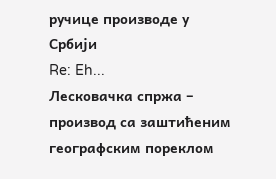ручице производе у Србији
Re: Eh...
Лесковачка спржа – производ са заштићеним географским пореклом